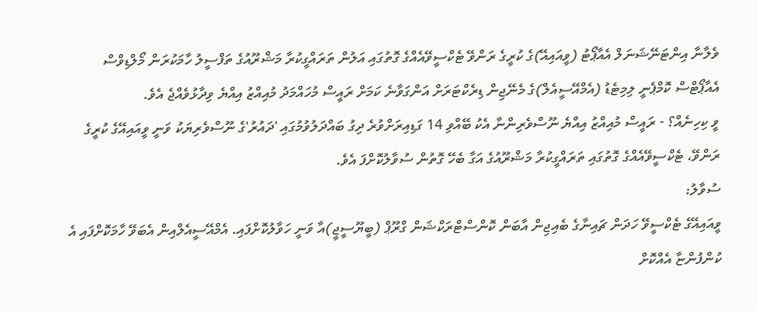ވެލާނާ އިންޓަނޭޝަނަލް އެއާޕޯޓު (ވީއައިއޭ)ގެ ކުރީގެ ރަންވޭ ޓެކްސީވޭއެއްގެ ގޮތުގައި އަލުން ތަރައްގީކުރާ މަޝްރޫއުގެ ތަފްސީލު ހާމަކުރަން މޯލްޑިވްސް އެއާޕޯޓްސް ކޮމްޕެނީ ލިމިޓެޑު (އެމްއޭސީއެލް)ގެ މެނޭޖިން ޑިރެކްޓަރަށް އަންގަވާނެ ކަމަށް ރައީސް މުހައްމަދު މުއިއްޒު އިއްޔެ ވިދާޅުވެއްޖެ އެވެ.
ވީ ކިހިނެއް؟ - ރައީސް މުއިއްޒު އިއްޔެ ނޫސްވެރިންނާ އެކު ބޭއްވި 14 ގަޑިއިރަށްވުރެ ދިގު ބައްދަލުވުމުގައި 'ދައުރު'ގެ ނޫސްވެރިޔަކު ވަނީ ވީއައިއޭގެ ކުރީގެ ރަންވޭ، ޓެކްސީވޭއެއްގެ ގޮތުގައި ތަރައްގީކުރާ މަޝްރޫއުގެ އަގާ ބެހޭ ގޮތުން ސުވާލުކޮށްފަ އެވެ.
ސުވާލު:
ވީއައިއޭގެ ޓެކްސީވޭ ހަދަން ޗައިނާގެ ބެއިޖިން އާބަން ކޮންސްޓްރަކްޝަން ގްރޫޕް (ބީޔޫސީޖީ)އާ ވަނީ ހަވާލުކޮށްފައި. އެމްއޭސީއެލްއިން އެބަވޭ ހާމަކޮށްފައި އެ ކުންފުންޏާ އެއްކޮށް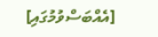[އެއްބަސްވުމުގައި]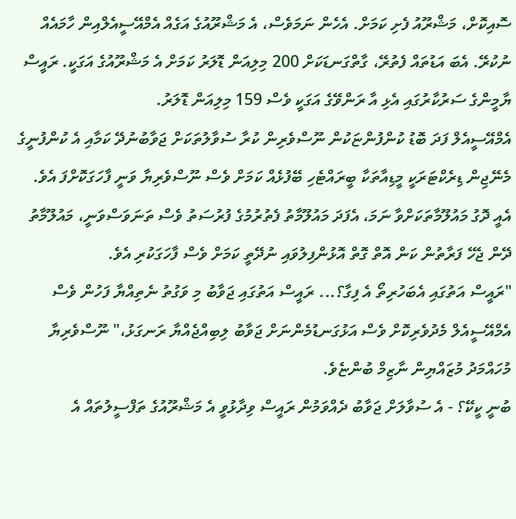ސޮއިކޮށް، މަޝްރޫއު ފެށި ކަމަށް. އެހެން ނަމަވެސް، އެ މަޝްރޫއުގެ އަގެއް އެމްއޭސީއެލްއިން ހާމައެއް ނުކުރޭ. އެބަ އަޑުތައް ފެތުރޭ، ގާތްގަނޑަކަށް 200 މިލިއަން ޑޮލަރު ކަމަށް އެ މަޝްރޫއުގެ އަގަކީ. ރައީސް ޔާމީންގެ ސަރުކާރުގައި އެޅި އާ ރަންވޭގެ އަގަކީ ވެސް 159 މިލިއަން ޑޮލަރު.
އެމްއޭސީއެލް ފަދަ ބޮޑު ކުންފުންޏަކުން ނޫސްވެރިން ކުރާ ސުވާލުތަކަށް ޖަވާބުނުދޭ ކަމާއި އެ ކުންފުނީގެ މެނޭޖިން ޑިރެކްޓަރަކީ މީޑިއާތަކާ ބީރައްޓެހި ބޭފުޅެއް ކަމަށް ވެސް ނޫސްވެރިޔާ ވަނީ ފާހަގަކޮށްފަ އެވެ.
އެއީ ދޮގު މައުލޫމާތަކަށްވާ ނަމަ، އެފަދަ މައުލޫމާތު ފެތުރުމުގެ ފުރުސަތު ވެސް ތަނަވަސްވަނީ، މައުލޫމާތު ދޭން ޖެހޭ ފަރާތުން ކަން އޮތް ގޮތް އޮޅުންފިލުވައި ނުދޭތީ ކަމަށް ވެސް ފާހަގަކުރި އެވެ.
"ރައީސް އަތުގައި އެބަހުރިތޯ އެ ފިގާ؟... ރައީސް އަތުގައި ޖަވާބު މި ވަގުތު ނެތިއްޔާ ފަހުން ވެސް އެމްއޭސީއެލް މެދުވެރިކޮށް ވެސް އަޅުގަނޑުމެންނަށް ޖަވާބު ލިބިއްޖެއްޔާ ރަނގަޅު،" ނޫސްވެރިޔާ މުހައްމަދު މުޒައްޔިން ނާޒިމް ބުންޏެވެ.
ބުނީ ކީކޭ؟ - އެ ސުވާލަށް ޖަވާބު ދެއްވަމުން ރައީސް ވިދާޅުވީ އެ މަޝްރޫއުގެ ތަފްސީލުތައް އެ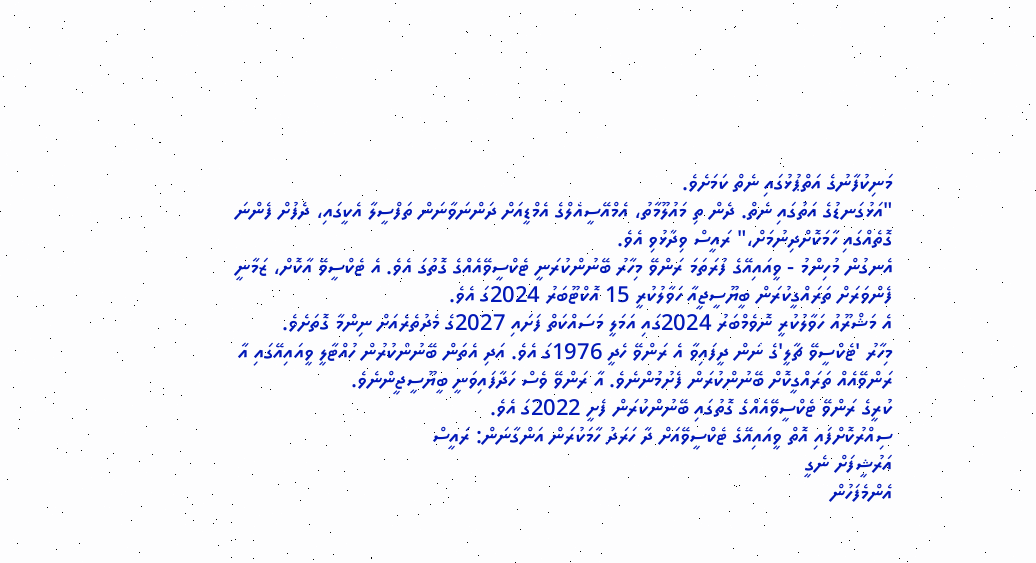މަނިކުފާނުގެ އަތްޕުޅުގައި ނެތް ކަމަށެވެ.
"އަޅުގަނޑުގެ އަތުގައި ނެތް. ދެން ތި މައުލޫމާތު، އެމްއޭސީއެލްގެ އެމްޑީއަށް ދަންނަވާނަން ތަފްސީލާ އެކީގައި، ދެފުށް ފެންނަ ގޮތެއްގައި ހާމަކޮށްދިނުމަށް،" ރައީސް ވިދާޅުވި އެވެ.
އެނގުން މުހިންމު - ވީއައިއޭގެ ފުރަތަމަ ރަންވޭ މިހާރު ބޭނުންކުރަނީ ޓެކްސީވޭއެއްގެ ގޮތުގަ އެވެ. އެ ޓެކްސީވޭ އާކޮށް، ޒަމާނީ ފެންވަރަށް ތަރައްގީކުރަން ބީޔޫސީޖީއާ ހަވާލުކުރީ 15 އޮކްޓޫބަރު 2024ގަ އެވެ.
އެ މަޝްރޫއު ހަވާލުކުރީ ނޮވެމްބަރު 2024ގައި އަމަލީ މަސައްކަތް ފަށައި 2027ގެ މެދުތެރެއަށް ނިންމާ ގޮތަށެވެ.
މިހާރު 'ޓެކްސީވޭ ޗާލީ'ގެ ނަން ދީފައިވާ އެ ރަންވޭ ހެދީ 1976ގަ އެވެ. އަދި އެތަން ބޭނުންކުރުން ހުއްޓާލީ ވީއައިއޭގައި އާ ރަންވޭއެއް ތަރައްގީކޮށް ބޭނުންކުރަން ފެށުމުންނެވެ. އާ ރަންވޭ ވެސް ހަދާފައިވަނީ ބީޔޫސީޖީންނެވެ.
ކުރީގެ ރަންވޭ ޓެކްސީވޭއެއްގެ ގޮތުގައި ބޭނުންކުރަން ފެށީ 2022ގަ އެވެ.
ސިއްރުކޮށްފައި އޮތް ވީއައިއޭގެ ޓެކްސީވޭއަށް ދާ ހަރަދު ހާމަކުރަން އަންގާނަން: ރައީސް
އަރުޝީފަށް ނެގީ
އެންމެފަހުން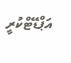އަޕްޑޭޓްކުރީ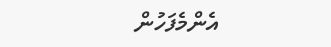އެންމެފަހުން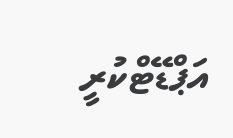އަޕްޑޭޓްކުރީ